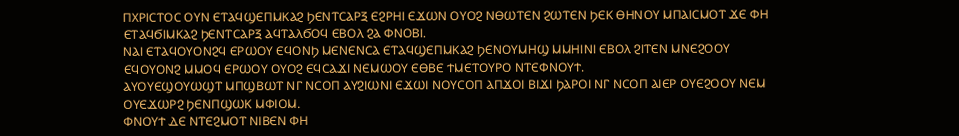ⲠⲬⲢⲒⲤⲦⲞⲤ ⲞⲨⲚ ⲈⲦⲀϤϢⲈⲠⲘⲔⲀϨ ϦⲈⲚⲦⲤⲀⲢⲜ ⲈϨⲢⲎⲒ ⲈϪⲰⲚ ⲞⲨⲞϨ ⲚⲐⲰⲦⲈⲚ ϨⲰⲦⲈⲚ ϦⲈⲔ ⲐⲎⲚⲞⲨ ⲘⲠⲀⲒⲤⲘⲞⲦ ϪⲈ ⲪⲎ ⲈⲦⲀϤϬⲒⲘⲔⲀϨ ϦⲈⲚⲦⲤⲀⲢⲜ ⲀϤⲦⲀⲖϬⲞϤ ⲈⲂⲞⲖ ϨⲀ ⲪⲚⲞⲂⲒ.
ⲚⲀⲒ ⲈⲦⲀϤⲞⲨⲞⲚϨϤ ⲈⲢⲰⲞⲨ ⲈϤⲞⲚϦ ⲘⲈⲚⲈⲚⲤⲀ ⲈⲦⲀϤϢⲈⲠⲘⲔⲀϨ ϦⲈⲚⲞⲨⲘⲎϢ ⲘⲘⲎⲒⲚⲒ ⲈⲂⲞⲖ ϨⲒⲦⲈⲚ ⲘⲚⲈϨⲞⲞⲨ ⲈϤⲞⲨⲞⲚϨ ⲘⲘⲞϤ ⲈⲢⲰⲞⲨ ⲞⲨⲞϨ ⲈϤⲤⲀϪⲒ ⲚⲈⲘⲰⲞⲨ ⲈⲐⲂⲈ ϮⲘⲈⲦⲞⲨⲢⲞ ⲚⲦⲈⲪⲚⲞⲨϮ.
ⲀⲨⲞⲨⲈϢⲞⲨⲰϢⲦ ⲘⲠϢⲂⲰⲦ ⲚⲄ ⲚⲤⲞⲠ ⲀⲨϨⲒⲰⲚⲒ ⲈϪⲰⲒ ⲚⲞⲨⲤⲞⲠ ⲀⲠϪⲞⲒ ⲂⲒϪⲒ ϦⲀⲢⲞⲒ ⲚⲄ ⲚⲤⲞⲠ ⲀⲒⲈⲢ ⲞⲨⲈϨⲞⲞⲨ ⲚⲈⲘ ⲞⲨⲈϪⲰⲢϨ ϦⲈⲚⲠϢⲰⲔ ⲘⲪⲒⲞⲘ.
ⲪⲚⲞⲨϮ ⲆⲈ ⲚⲦⲈϨⲘⲞⲦ ⲚⲒⲂⲈⲚ ⲪⲎ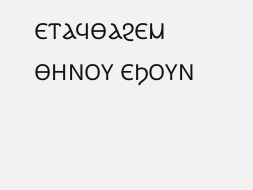ⲈⲦⲀϤⲐⲀϨⲈⲘ ⲐⲎⲚⲞⲨ ⲈϦⲞⲨⲚ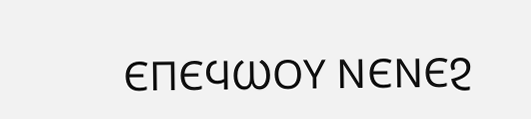ⲈⲠⲈϤⲰⲞⲨ ⲚⲈⲚⲈϨ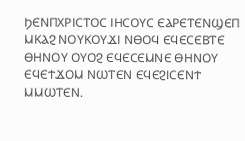ϦⲈⲚⲠⲬⲢⲒⲤⲦⲞⲤ ⲒⲎⲤⲞⲨⲤ ⲈⲀⲢⲈⲦⲈⲚϢⲈⲠ ⲘⲔⲀϨ ⲚⲞⲨⲔⲞⲨϪⲒ ⲚⲐⲞϤ ⲈϤⲈⲤⲈⲂⲦⲈ ⲐⲎⲚⲞⲨ ⲞⲨⲞϨ ⲈϤⲈⲤⲈⲘⲚⲈ ⲐⲎⲚⲞⲨ ⲈϤⲈϮϪⲞⲘ ⲚⲰⲦⲈⲚ ⲈϤⲈϨⲒⲤⲈⲚϮ ⲘⲘⲰⲦⲈⲚ.